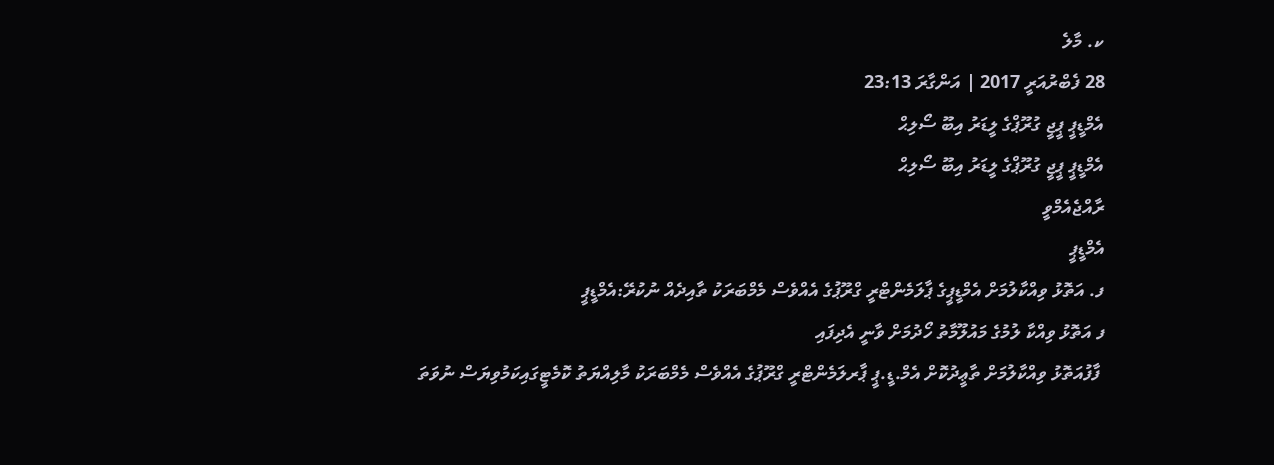ކ. މާލެ
28 ފެބްރުއަރީ 2017 | އަންގާރަ 23:13
އެމްޑީޕީ ޕީޖީ ގުރޫޕްގެ ލީޑަރު އިބޫ ސޯލިޙް
އެމްޑީޕީ ޕީޖީ ގުރޫޕްގެ ލީޑަރު އިބޫ ސޯލިޙް
ރާއްޖެއެމްވީ
އެމްޑީޕީ
ފ. އަތޮޅު ވިއްކާލުމަށް އެމްޑީޕީގެ ޕާލަމެންޓްރީ ގްރޫޕުގެ އެއްވެސް މެމްބަރަކު ތާއިދެއް ނުކުރޭ:އެމްޑީޕީ
ފ އަތޮޅު ވިއްކާ ލުމުގެ މައުލޫމާތު ހޯދުމަށް ވާނީ އެދިފައި
 ފާފުއަތޮޅު ވިއްކާލުމަށް ތާޢީދުކޮށް އެމް.ޑީ.ޕީ ޕާރލަމެންޓްރީ ގްރޫޕުގެ އެއްވެސް މެމްބަރަކު މާލިއްޔަތު ކޮމެޓީގައިކަމުވިޔަސް ނުވަތަ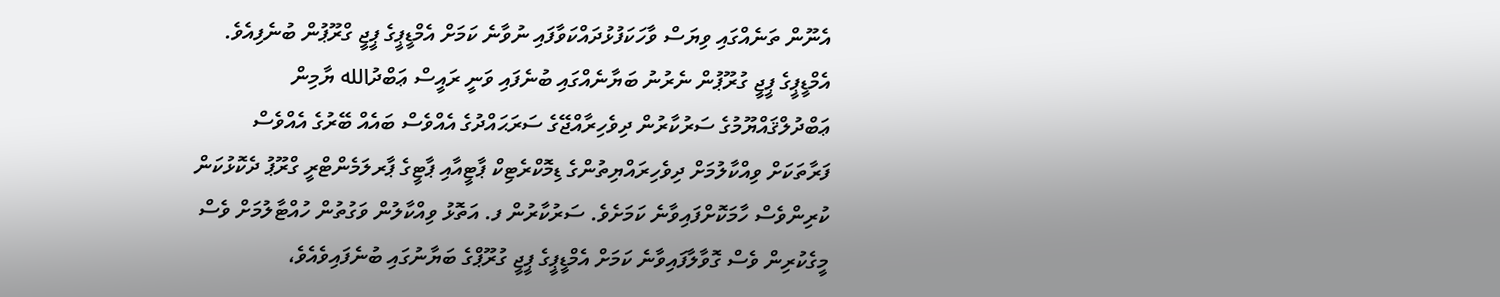އެނޫން ތަނެއްގައި ވިޔަސް ވާހަކަފުޅުދައްކަވާފައި ނުވާނެ ކަމަށް އެމްޑީޕީގެ ޕީޖީ ގްރޫޕުން ބުނެފިއެވެ.
އެމްޑީޕީގެ ޕީޖީ ގުރޫޕުން ނެރުނު ބަޔާނެއްގައި ބުނެފައި ވަނީ ރައީސް ޢަބްދުالله ޔާމިން ޢަބްދުލްޤައްޔޫމުގެ ސަރުކާރުން ދިވެހިރާއްޖޭގެ ސަރަޙައްދުގެ އެއްވެސް ބައެއް ބޭރުގެ އެއްވެސް ފަރާތަކަށް ވިއްކާލުމަށް ދިވެހިރައްޔިތުންގެ ޑިމޮކްރެޓިކް ޕާޓީއާއި ޕާޓީގެ ޕާރލަމެންޓްރީ ގްރޫޕު ދެކޮޅުކަން ކުރިންވެސް ހާމަކޮށްފައިވާނެ ކަމަށެވެ. ސަރުކާރުން ފ. އަތޮޅު ވިއްކާލުން ވަގުތުން ހުއްޓާލުމަށް ވެސް މީގެކުރިން ވެސް ގޮވާލާފައިވާނެ ކަމަށް އެމްޑީޕީގެ ޕީޖީ ގުރޫޕްގެ ބަޔާނުގައި ބުނެފައިވެއެވެ،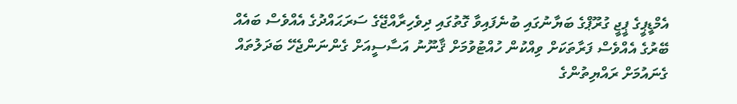އެމްޑީޕީގެ ޕީޖީ ގުރޫޕްގެ ބަޔާނުގައި ބުނެފައިވާ ގޮތުގައި ދިވެހިރާއްޖޭގެ ސަރަޙައްދުގެ އެއްވެސް ބައެއް ބޭރުގެ އެއްވެސް ފަރާތަކަށް ވިއްކުން ހުއްޓުވުމަށް ޤާނޫނު އަސާސީއަށް ގެންނަންޖެހޭ ބަދަލުތައް ގެނައުމަށް ރައްޔިތުންގެ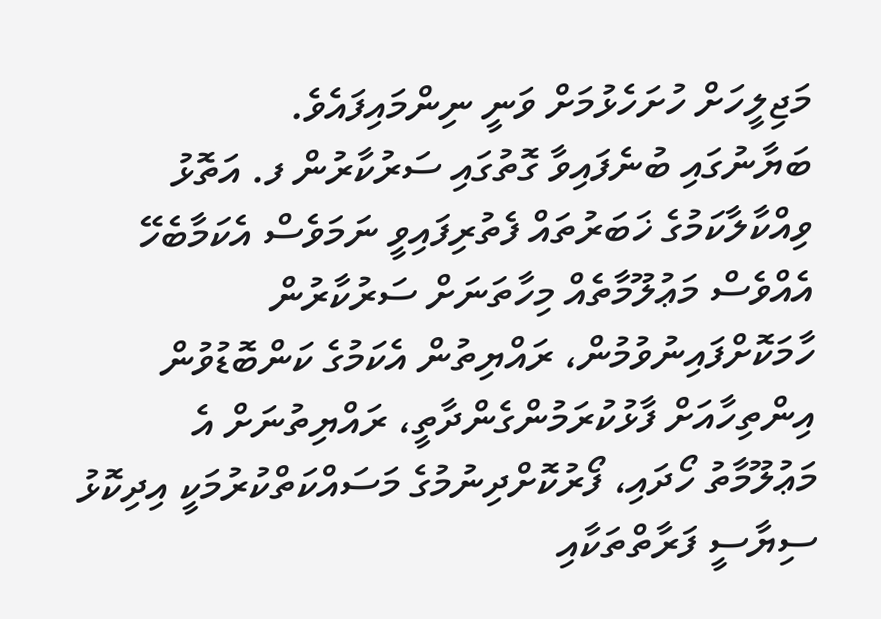މަޖިލީހަށް ހުށަހެޅުމަށް ވަނީ ނިންމައިފައެވެ.
ބަޔާނުގައި ބުނެފައިވާ ގޮތުގައި ސަރުކާރުން ފ. އަތޮޅު ވިއްކާލާކަމުގެ ޚަބަރުތައް ފެތުރިފައިވީ ނަމަވެސް އެކަމާބެހޭ އެއްވެސް މަޢުލޫމާތެއް މިހާތަނަށް ސަރުކާރުން ހާމަކޮށްފައިނުވުމުން، ރައްޔިތުން އެކަމުގެ ކަންބޮޑުވުން އިންތިހާއަށް ފާޅުކުރަމުންގެންދާތީ، ރައްޔިތުނަށް އެ މަޢުލޫމާތު ހޯދައި، ފޯރުކޮށްދިނުމުގެ މަސައްކަތްކުރުމަކީ އިދިކޮޅު ސިޔާސީ ފަރާތްތަކާއި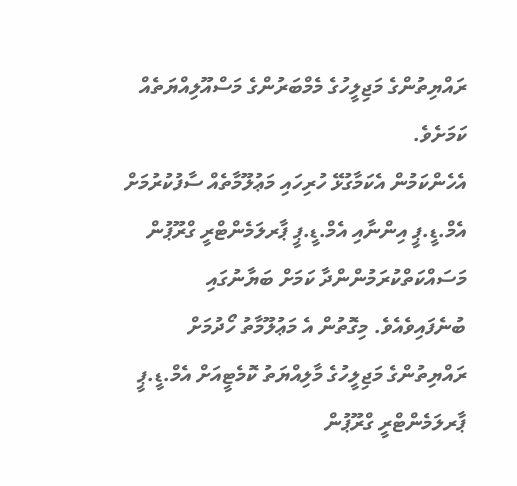ރައްޔިތުންގެ މަޖިލީހުގެ މެމްބަރުންގެ މަސްއޫލިއްޔަތެއް ކަމަށެވެ.
އެހެންކަމުން އެކަމާގުޅޭ ހުރިހައި މަޢުލޫމާތެއް ސާފުކުރުމަށް އެމް.ޑީ.ޕީ އިންނާއި އެމް.ޑީ.ޕީ ޕާރލަމެންޓްރީ ގްރޫޕުން މަސައްކަތްކުރަމުންންދާ ކަމަށް ބަޔާނުގައި ބުނެފައިވެއެވެ. މިގޮތުން އެ މަޢުލޫމާތު ހޯދުމަށް ރައްޔިތުންގެ މަޖިލީހުގެ މާލިއްޔަތު ކޮމެޓީއަށް އެމް.ޑީ.ޕީ ޕާރލަމެންޓްރީ ގްރޫޕުން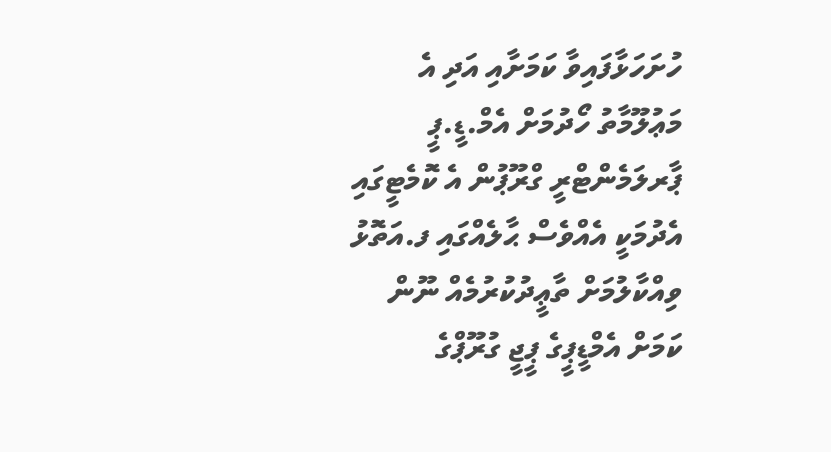ހުށަހަޅާފައިވާ ކަމަށާއި އަދި އެ މަޢުލޫމާތު ހޯދުމަށް އެމް.ޑީ.ޕީ ޕާރލަމެންޓްރީ ގްރޫޕުން އެ ކޮމެޓީގައި އެދުމަކީ އެއްވެސް ޙާލެއްގައި ފ.އަތޮޅު ވިއްކާލުމަށް ތާޢީދުކުރުމެއް ނޫން ކަމަށް އެމްޑީޕީގެ ޕީޖީ ގުރޫޕްގެ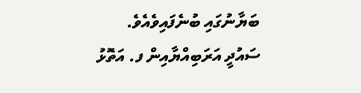ބަޔާނުގައި ބުނެފައިވެއެވެ.
ސައުދީ އަރަބިއްޔާއިން ފ. އަތޮޅު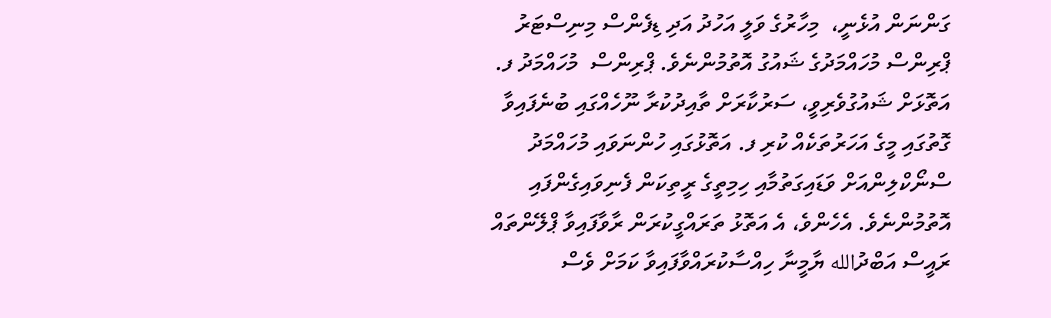ގަންނަން އުޅެނީ،  މިހާރުގެ ވަލީ އަހުދު އަދި ޑިފެންސް މިނިސްޓަރު ޕްރިންސް މުހައްމަދުގެ ޝައުގު އޮތުމުންނެވެ. ޕްރިންސް  މުހައްމަދު ފ. އަތޮޅަށް ޝައުގުވެރިވީ، ސަރުކާރަށް ތާއިދުކުރާ ނޫހެއްގައި ބުނެފައިވާ ގޮތުގައި މީގެ އަހަރުތަކެއް ކުރި ފ. އަތޮޅުގައި ހުންނަވައި މުހައްމަދު ސްނޯކްލިންއަށް ވަޑައިގަތުމާއި ހިމިތީގެ ރީތިކަން ފެނިވައިގެންފައި އޮތުމުންނެވެ. އެހެންވެ، އެ އަތޮޅު ތަރައްގީކުރަން ރާވާފައިވާ ޕްލޭންތައް ރައީސް އަބްދުالله ޔާމީނާ ހިއްސާކުރައްވާފައިވާ ކަމަށް ވެސް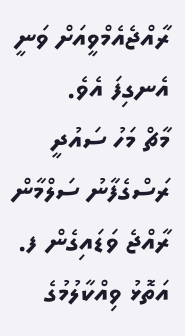ރާއްޖެއެމްވީއަށް ވަނީ އެނގިފަ އެވެ.
މާޗް މަހު ސައުދީ ރަސްގެފާނު ސަލްމާން ރާއްޖެ ވަޑައިގެން ފ. އަތޮޅު ވިއްކާލުމުގެ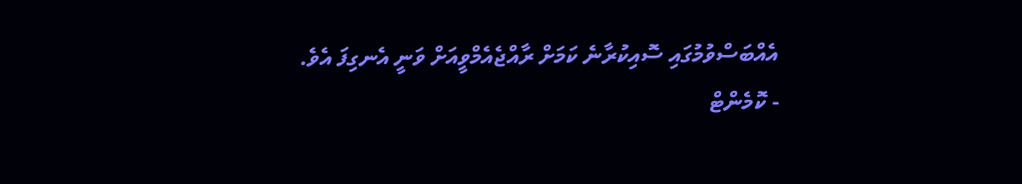އެއްބަސްވުމުގައި ސޮއިކުރާނެ ކަމަށް ރާއްޖެއެމްވީއަށް ވަނީ އެނގިފަ އެވެ.
- ކޮމެންޓް